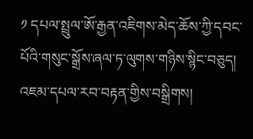༡ དཔལ་སྤྲུལ་ཨོ་རྒྱན་འཇིགས་མེད་ཆོས་ཀྱི་དབང་པོའི་གསུང་སྒྲོས་ཞལ་ཏ་ལུགས་གཉིས་སྙིང་བཅུད། འཇམ་དཔལ་རབ་བརྟན་གྱིས་བསྒྲིགས།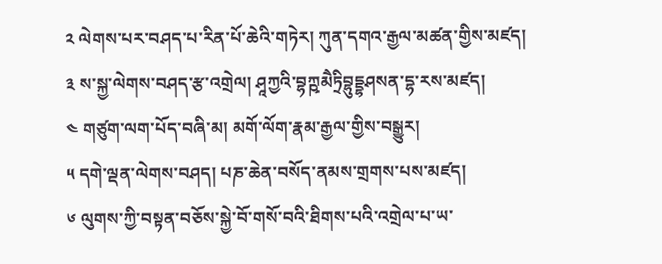༢ ལེགས་པར་བཤད་པ་རིན་པོ་ཆེའི་གཏེར། ཀུན་དགའ་རྒྱལ་མཚན་གྱིས་མཛད།
༣ ས་སྐྱ་ལེགས་བཤད་རྩ་འགྲེལ། ཤཱཀྱའི་བྷཀྵམཻཏྲིབྷུདྡྷཤསན་དྷ་རས་མཛད།
༤ གཙུག་ལག་པོད་བཞི་མ། མགོ་ལོག་རྣམ་རྒྱལ་གྱིས་བསྒྱུར།
༥ དགེ་ལྡན་ལེགས་བཤད། པཎ་ཆེན་བསོད་ནམས་གྲགས་པས་མཛད།
༦ ལུགས་ཀྱི་བསྟན་བཅོས་སྐྱེ་བོ་གསོ་བའི་ཐིགས་པའི་འགྲེལ་པ་ཡ་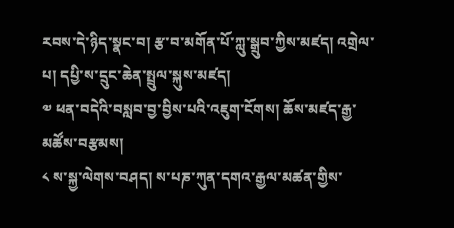རབས་དེ་ཉིད་སྣང་བ། རྩ་བ་མགོན་པོ་ཀླུ་སྒྲུབ་ཀྱིས་མཛད། འགྲེལ་པ། དཔྱི་ས་དྲུང་ཆེན་སྤྲུལ་སྐུས་མཛད།
༧ ཕན་བདེའི་བསླབ་བྱ་བྱིས་པའི་འཇུག་ངོགས། ཆོས་མཛད་རྒྱ་མཚོས་བརྩམས།
༨ ས་སྐྱ་ལེགས་བཤད། ས་པཎ་ཀུན་དགའ་རྒྱལ་མཚན་གྱིས་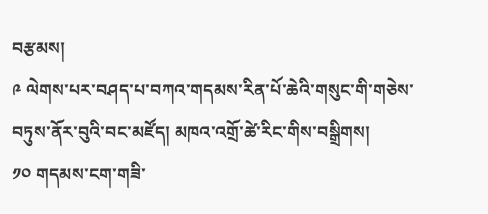བརྩམས།
༩ ལེགས་པར་བཤད་པ་བཀའ་གདམས་རིན་པོ་ཆེའི་གསུང་གི་གཅེས་བཏུས་ནོར་བུའི་བང་མཛོད། མཁའ་འགྲོ་ཚེ་རིང་གིས་བསྒྲིགས།
༡༠ གདམས་ངག་གཟི་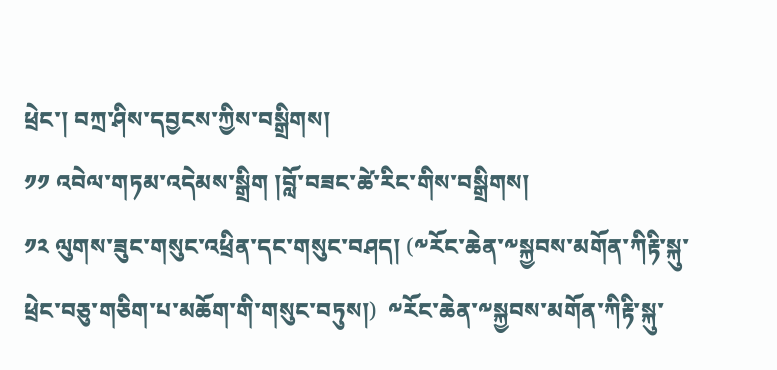ཕྲེང་། བཀྲ་ཤིས་དབྱངས་ཀྱིས་བསྒྲིགས།
༡༡ འབེལ་གཏམ་འདེམས་སྒྲིག །བློ་བཟང་ཚེ་རིང་གིས་བསྒྲིགས།
༡༢ ལུགས་ཟུང་གསུང་འཕྲིན་དང་གསུང་བཤད། (༸རོང་ཆེན་༸སྐྱབས་མགོན་ཀིརྟི་སྐུ་ཕྲེང་བཅུ་གཅིག་པ་མཆོག་གི་གསུང་བཏུས།)  ༸རོང་ཆེན་༸སྐྱབས་མགོན་ཀིརྟི་སྐུ་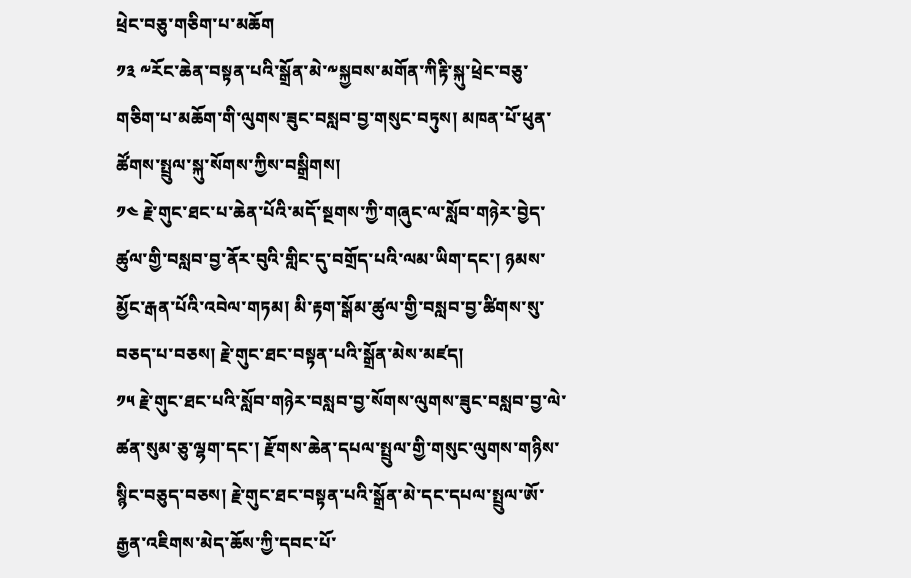ཕྲེང་བཅུ་གཅིག་པ་མཆོག
༡༣ ༸རོང་ཆེན་བསྟན་པའི་སྒྲོན་མེ་༸སྐྱབས་མགོན་ཀིརྟི་སྐུ་ཕྲེང་བཅུ་གཅིག་པ་མཆོག་གི་ལུགས་ཟུང་བསླབ་བྱ་གསུང་བཏུས། མཁན་པོ་ཕུན་ཚོགས་སྤྲུལ་སྐུ་སོགས་ཀྱིས་བསྒྲིགས།
༡༤ རྗེ་གུང་ཐང་པ་ཆེན་པོའི་མདོ་སྔགས་ཀྱི་གཞུང་ལ་སློབ་གཉེར་བྱེད་ཚུལ་གྱི་བསླབ་བྱ་ནོར་བུའི་གླིང་དུ་བགྲོད་པའི་ལམ་ཡིག་དང་། ཉམས་མྱོང་རྒན་པོའི་འབེལ་གཏམ། མི་རྟག་སྒོམ་ཚུལ་གྱི་བསླབ་བྱ་ཚིགས་སུ་བཅད་པ་བཅས། རྗེ་གུང་ཐང་བསྟན་པའི་སྒྲོན་མེས་མཛད།
༡༥ རྗེ་གུང་ཐང་པའི་སློབ་གཉེར་བསླབ་བྱ་སོགས་ལུགས་ཟུང་བསླབ་བྱ་ལེ་ཚན་སུམ་ཅུ་ལྷག་དང་། རྫོགས་ཆེན་དཔལ་སྤྲུལ་གྱི་གསུང་ལུགས་གཉིས་སྙིང་བཅུད་བཅས། རྗེ་གུང་ཐང་བསྟན་པའི་སྒྲོན་མེ་དང་དཔལ་སྤྲུལ་ཨོ་རྒྱན་འཇིགས་མེད་ཆོས་ཀྱི་དབང་པོ་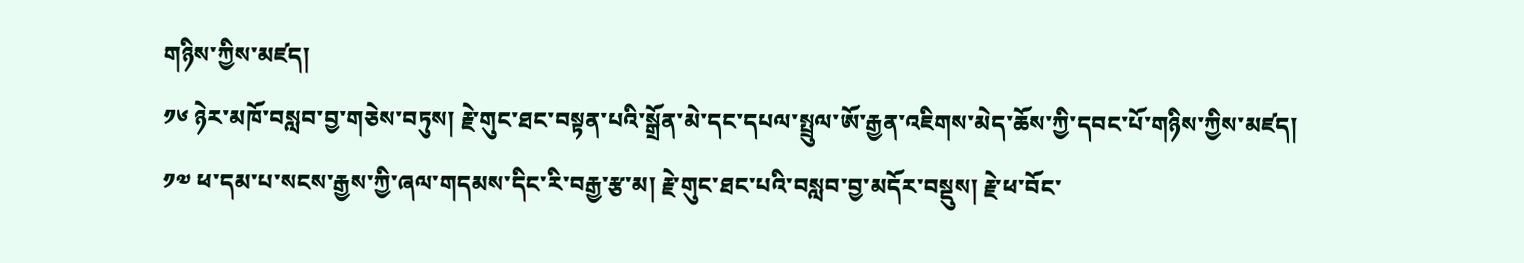གཉིས་ཀྱིས་མཛད།
༡༦ ཉེར་མཁོ་བསླབ་བྱ་གཅེས་བཏུས། རྗེ་གུང་ཐང་བསྟན་པའི་སྒྲོན་མེ་དང་དཔལ་སྤྲུལ་ཨོ་རྒྱན་འཇིགས་མེད་ཆོས་ཀྱི་དབང་པོ་གཉིས་ཀྱིས་མཛད།
༡༧ ཕ་དམ་པ་སངས་རྒྱས་ཀྱི་ཞལ་གདམས་དིང་རི་བརྒྱ་རྩ་མ། རྗེ་གུང་ཐང་པའི་བསླབ་བྱ་མདོར་བསྡུས། རྗེ་ཕ་བོང་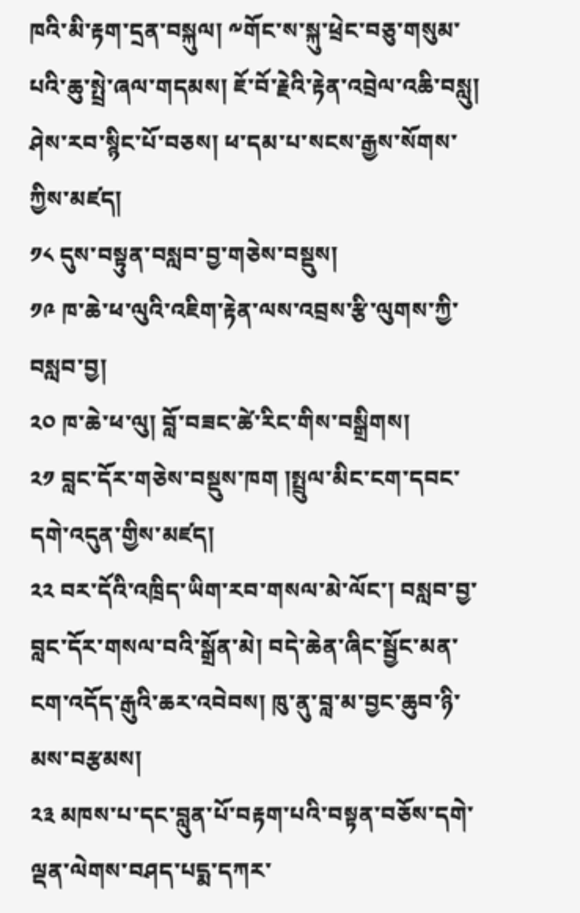ཁའི་མི་རྟག་དྲན་བསྐུལ། ༸གོང་ས་སྐུ་ཕྲེང་བཅུ་གསུམ་པའི་ཆུ་སྤྲེ་ཞལ་གདམས། ཇོ་བོ་རྗེའི་རྟེན་འབྲེལ་འཆི་བསླུ། ཤེས་རབ་སྙིང་པོ་བཅས། ཕ་དམ་པ་སངས་རྒྱས་སོགས་ཀྱིས་མཛད།
༡༨ དུས་བསྟུན་བསླབ་བྱ་གཅེས་བསྡུས།
༡༩ ཁ་ཆེ་ཕ་ལུའི་འཇིག་རྟེན་ལས་འབྲས་རྩི་ལུགས་ཀྱི་བསླབ་བྱ།
༢༠ ཁ་ཆེ་ཕ་ལུ། བློ་བཟང་ཚེ་རིང་གིས་བསྒྲིགས།
༢༡ བླང་དོར་གཅེས་བསྡུས་ཁག །སྤྲུལ་མིང་ངག་དབང་དགེ་འདུན་གྱིས་མཛད།
༢༢ བར་དོའི་འཁྲིད་ཡིག་རབ་གསལ་མེ་ལོང་། བསླབ་བྱ་བླང་དོར་གསལ་བའི་སྒྲོན་མེ། བདེ་ཆེན་ཞིང་སྦྱོང་མན་ངག་འདོད་རྒུའི་ཆར་འབེབས། ཁུ་ནུ་བླ་མ་བྱང་ཆུབ་ཉི་མས་བརྩམས།
༢༣ མཁས་པ་དང་བླུན་པོ་བརྟག་པའི་བསྟན་བཅོས་དགེ་ལྡན་ལེགས་བཤད་པདྨ་དཀར་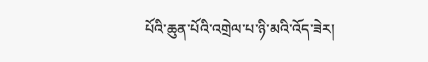པོའི་ཆུན་པོའི་འགྲེལ་པ་ཉི་མའི་འོད་ཟེར།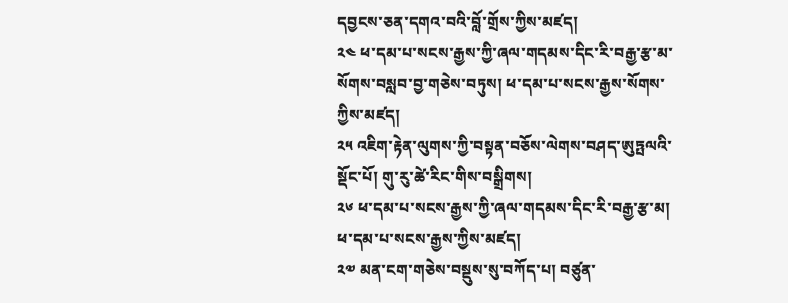དབྱངས་ཅན་དགའ་བའི་བློ་གྲོས་ཀྱིས་མཛད།
༢༤ ཕ་དམ་པ་སངས་རྒྱས་ཀྱི་ཞལ་གདམས་དིང་རི་བརྒྱ་རྩ་མ་སོགས་བསླབ་བྱ་གཅེས་བཏུས། ཕ་དམ་པ་སངས་རྒྱས་སོགས་ཀྱིས་མཛད།
༢༥ འཇིག་རྟེན་ལུགས་ཀྱི་བསྟན་བཅོས་ལེགས་བཤད་ཨུཏྤལའི་སྡོང་པོ། གུ་རུ་ཚེ་རིང་གིས་བསྒྲིགས།
༢༦ ཕ་དམ་པ་སངས་རྒྱས་ཀྱི་ཞལ་གདམས་དིང་རི་བརྒྱ་རྩ་མ། ཕ་དམ་པ་སངས་རྒྱས་ཀྱིས་མཛད།
༢༧ མན་ངག་གཅེས་བསྡུས་སུ་བཀོད་པ། བཙུན་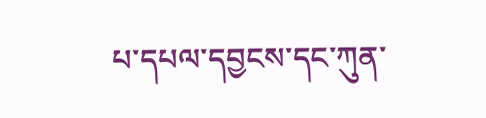པ་དཔལ་དབྱངས་དང་ཀུན་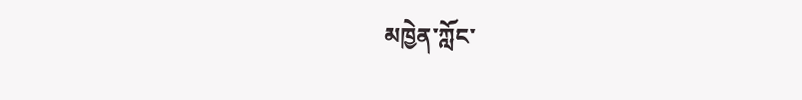མཁྱེན་ཀློང་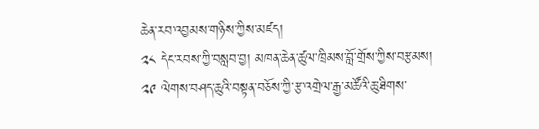ཆེན་རབ་འབྱམས་གཉིས་ཀྱིས་མཛད།
༢༨ དེང་རབས་ཀྱི་བསླབ་བྱ། མཁན་ཆེན་ཚུལ་ཁྲིམས་བློ་གྲོས་ཀྱིས་བརྩམས།
༢༩ ལེགས་བཤད་ཆུའི་བསྟན་བཅོས་ཀྱི་རྩ་འགྲེལ་རྒྱ་མཚོའི་ཆུ་ཐིགས་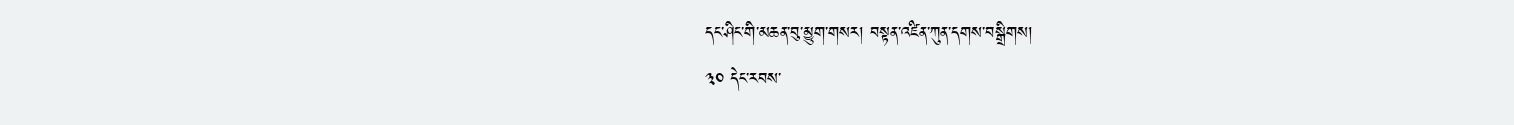དང་ཤིང་གི་མཆན་བུ་མྱུག་གསར། བསྟན་འཛིན་ཀུན་དགས་བསྒྲིགས།
༣༠ དེང་རབས་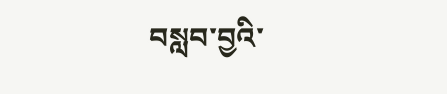བསླབ་བྱའི་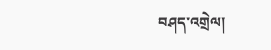བཤད་འགྲེལ།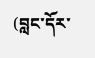(བླང་དོར་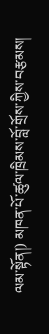ལམ་སྟོན།) མཁན་པོ་ཚུལ་ཁྲིམས་བློ་གྲོས་ཀྱིས་བརྩམས།